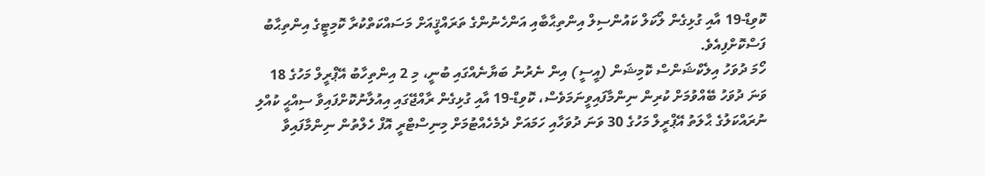ކޮވިޑް-19 އާއި ގުޅިގެން ލޯކަލް ކައުންސިލް އިންތިޙާބާއި އަންހެނުންގެ ތަރައްޤީއަށް މަސައްކަތްކުރާ ކޮމިޓީގެ އިންތިޙާބު ފަސްކޮށްފިއެވެ.
ހޯމަ ދުވަހު އިލެކްޝަންސް ކޮމިޝަން (އީސީ) އިން ނެރުނު ބަޔާނެއްގައި ބުނީ، މި 2 އިންތިހާބު އޭޕްރީލް މަހުގެ 18 ވަނަ ދުވަހު ބޭއްވުމަށް ކުރިން ނިންމާފައިވީނަމަވެސް، ކޮވިޑް-19 އާއި ގުޅިގެން ރާއްޖޭގައި އިއުލާނުކޮށްފައިވާ ސިއްޙީ ކުއްލި ނުރައްކަލުގެ ޙާލަތު އޭޕްރީލް މަހުގެ 30 ވަނަ ދުވަހާއި ހަމައަށް ދެމެހެއްޓުމަށް މިނިސްޓްރީ އޮފް ހެލްތުން ނިންމާފައިވާ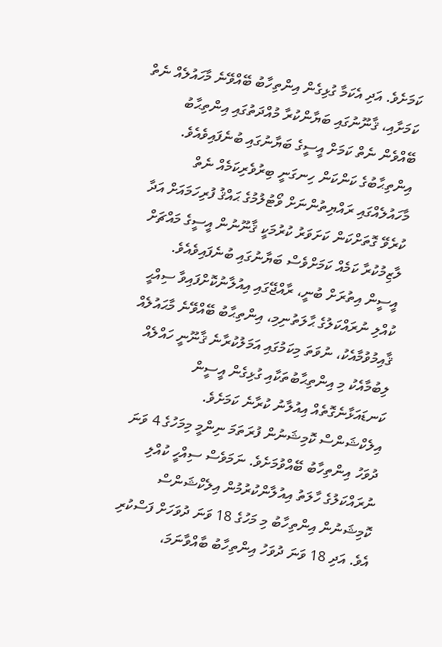ކަމަށެވެ. އަދި އެކަމާ ގުޅިގެން އިންތިހާބު ބޭއްވޭނެ މާހައުލެއް ނެތް ކަމަށާއި، ޤާނޫނުގައި ބަޔާންކުރާ މުއްދަތުގައި އިންތިޙާބު ބޭއްވެން ނެތް ކަމަށް އީސީގެ ބަޔާނުގައި ބުނެފައިވެއެވެ.
އިންތިޙާބުގެ ކަންކަން ހިނގަނީ ބިރުވެރިކަމެއް ނެތް މާހައުލެއްގައި ރައްޔިތުންނަށް ވޯޓުލުމުގެ ޙައްޤު ފުރިހަމައަށް އަދާ ކުރެވޭ ގޮތަށްކަން ކަށަވަރު ކުރުމަކީ ޤާނޫނުން އީސީގެ މައްޗަށް ލާޒިމުކުރާ ކަމެއް ކަމަށްވެސް ބަޔާނުގައި ބުނެފައިވެއެވެ.
އީސީން އިތުރަށް ބުނީ، ރާއްޖޭގައި އިއުލާނުކޮށްފައިވާ ސިއްޙީ ކުއްލި ނުރައްކަލުގެ ޙާލަތުނިމި، އިންތިޙާބު ބޭއްވޭނެ މާޙައުލެއް ޤާއިމުވުމާއެކު، ނުވަތަ މިކަމުގައި އަމަލުކުރާނެ ޤާނޫނީ ހައްލެއް ލިބުމާއެކު މި އިންތިޙާބުތަކާއި ގުޅިގެން އީސީން ކަނޑައަޅާނެގޮތެއް އިއުލާނު ކުރާނެ ކަމަށެވެ.
އިލެކްޝަންސް ކޮމިޝަނުން ފުރަތަމަ ނިންމީ މިމަހުގެ 4 ވަނަ ދުވަހު އިންތިހާބު ބޭއްވުމަށެވެ. ނަމަވެސް ސިއްހީ ކުއްލި ނުރައްކަލުގެ ހާލަތު އިއުލާންކުރުމުން އިލެކްޝަންސް ކޮމިޝަނުން އިންތިހާބު މި މަހުގެ 18 ވަނަ ދުވަހަށް ފަސްކުރި އެވެ. އަދި 18 ވަނަ ދުވަހު އިންތިހާބު ބާއްވާނަމަ،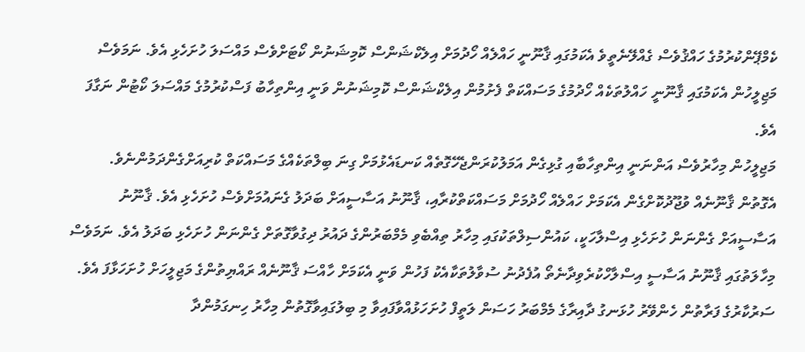ކެމްޕޭންކުރުމުގެ ހައްޤުވެސް ގެއްލޭނެތީވެ އެކަމުގައި ޤާނޫނީ ހައްލެއް ހޯދުމަށް އިލެކްޝަންސް ކޮމިޝަނުން ކޯޓަށްވެސް މައްސަލަ ހުށަހެޅި އެވެ. ނަމަވެސް މަޖިލީހުން އެކަމުގައި ޤާނޫނީ ހައްލުތަކެއް ހޯދުމުގެ މަސައްކަތް ފެށުމުން އިލެކްޝަންސް ކޮމިޝަނުން ވަނީ އިންތިހާބު ފަސްކުރުމުގެ މައްސަލަ ކޯޓުން ނަގާފަ އެވެ.
މަޖިލީހުން މިހާރުވެސް އަންނަނީ އިންތިހާބާއި ގުޅިގެން އަމަލުކުރަންޖެހޭގޮތެއް ކަނޑައެޅުމަށް ގިނަ ބިލްތަކެއްގެ މަސައްކަތް ކުރިއަށްގެންދަމުންނެވެ. އެގޮތުން ޤާނޫނެއް ވުޖޫދުކޮށްގެން އެކަމަށް ހައްލެއް ހޯދުމަށް މަސައްކަތްކުރާއި، ޤާނޫނު އަސާސީއަށް ބަދަލު ގެނައުމަށްވެސް ހުށަހެޅި އެވެ. ޤާނޫނު އަސާސީއަށް ގެންނަން ހުށަހެޅި އިސްލާހަކީ، ކައުންސިލްތަކުގައި މިހާރު ތިއްބެވި މެމްބަރުންގެ ދައުރު ދިގުވާގޮތަށް ގެންނަން ހުށަހެޅި ބަދަލު އެވެ. ނަމަވެސް މިހާލަތުގައި ޤާނޫނު އަސާސީ އިސްލާހްކުރެވިދާނެތޯ އުފެދުނު ސުވާލުތަކާއެކު ފަހުން ވަނީ އެކަމަށް ހާއްސަ ޤާނޫނެއް ރައްޔިތުންގެ މަޖިލީހަށް ހުށަހަޅާފަ އެވެ.
ސަރުކާރުގެ ފަރާތުން ހެންވޭރު ހުޅަނގު ދާއިރާގެ މެމްބަރު ހަސަން ލަތީފް ހުށަހަޅުއްވާފައިވާ މި ބިލުގައިވާގޮތުން މިހާރު ހިނގަމުންދާ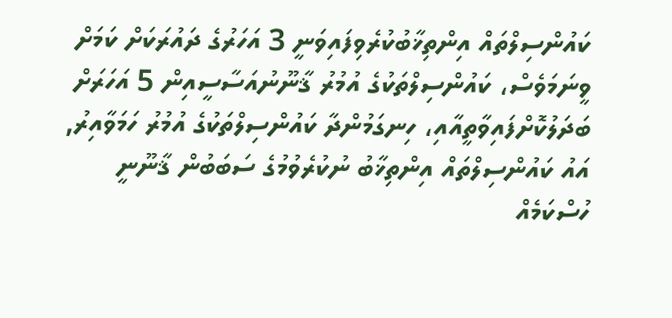ކައުންސިލްތައް އިންތިޚާބުކުރެވިފައިވަނީ 3 އަހަރުގެ ދައުރަކަށް ކަމަށް ވީނަމަވެސް، ކައުންސިލްތަކުގެ އުމުރު ޤާނޫނުއަސާސީއިން 5 އަހަރަށް ބަދަލުކޮށްފައިވާތީއާއި، ހިނގަމުންދާ ކައުންސިލްތަކުގެ އުމުރު ހަމަވާއިރު, އައު ކައުންސިލްތައް އިންތިޚާބު ނުކުރެވުމުގެ ސަބަބުން ޤާނޫނީ ހުސްކަމެއް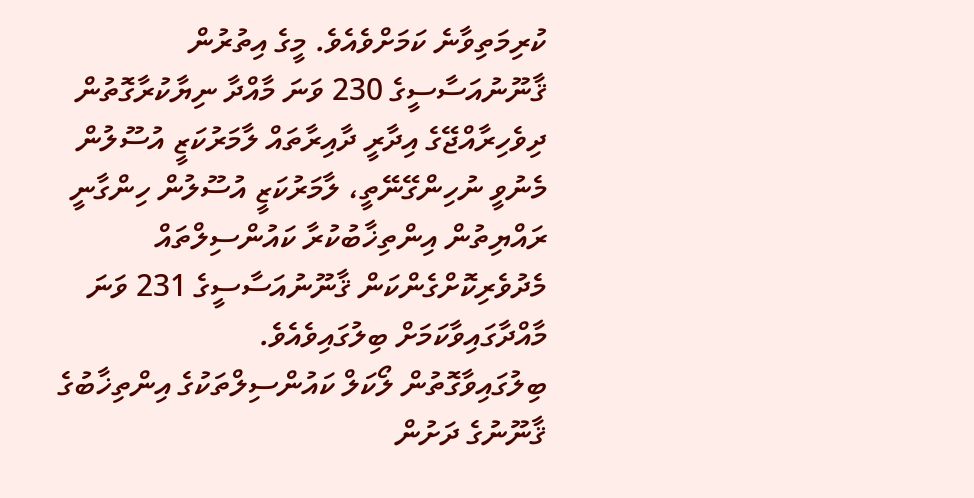ކުރިމަތިވާނެ ކަމަށްވެއެވެ. މީގެ އިތުރުން ޤާނޫނުއަސާސީގެ 230 ވަނަ މާއްދާ ނިޔާކުރާގޮތުން ދިވެހިރާއްޖޭގެ އިދާރީ ދާއިރާތައް ލާމަރުކަޒީ އުސޫލުން މެނުވީ ނުހިންގޭނޭތީ، ލާމަރުކަޒީ އުސޫލުން ހިންގާނީ ރައްޔިތުން އިންތިޚާބުކުރާ ކައުންސިލްތައް މެދުވެރިކޮށްގެންކަން ޤާނޫނުއަސާސީގެ 231 ވަނަ މާއްދާގައިވާކަމަށް ބިލުގައިވެއެވެ.
ބިލުގައިވާގޮތުން ލޯކަލް ކައުންސިލްތަކުގެ އިންތިޚާބުގެ ޤާނޫނުގެ ދަށުން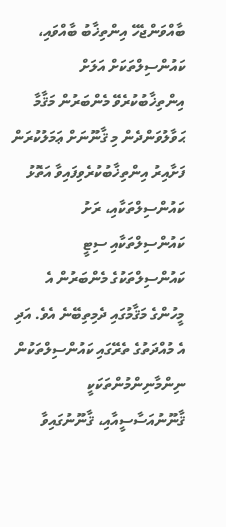ބާއްވަންޖެހޭ އިންތިޚާބު ބާއްވައި، ކައުންސިލްތަކަށް އަލަށް އިންތިޚާބުކުރެވޭ މެންބަރުން މަޤާމާ ޙަވާލުވަންދެން މި ޤާނޫނަށް ޢަމަލުކުރަން ފަށާއިރު އިންތިޚާބުކުރެވިފައިވާ އަތޮޅު ކައުންސިލްތަކާއި، ރަށު ކައުންސިލްތަކާއި ސިޓީ ކައުންސިލްތަކުގެ މެންބަރުން އެ މީހުންގެ މަޤާމުގައި ދެމިތިބޭނެ އެވެ. އަދި އެ މުއްދަތުގެ ތެރޭގައި ކައުންސިލްތަކުން ނިންމާނިންމުންތަކަކީ ޤާނޫނުއަސާސީއާއި، ޤާނޫނުގައިވާ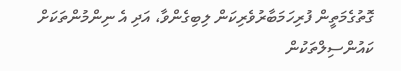ގޮތުގެމަތީން ފުރިހަމަބާރުވެރިކަން ލިބިގެންވާ، އަދި އެ ނިންމުންތަކަށް ކައުންސިލްތަކުން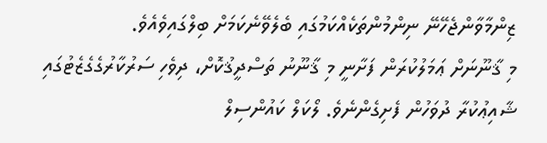ޒިންމާވާންޖެހޭނޭ ނިންމުންތަކެއްކަމުގައި ބެލެވޭނެކަމަށް ބިލްގައިވެއެވެ.
މި ޤާނޫނަށް ޢަމަލުކުރަން ފަށާނީ މި ޤާނޫނު ތަސްދީޤުކޮށް، ދިވެހި ސަރުކާރުގެގެޒެޓުގައި ޝާއިޢުކުރާ ދުވަހުން ފެށިގެންނެވެ. ލޯކަލް ކައުންސިލް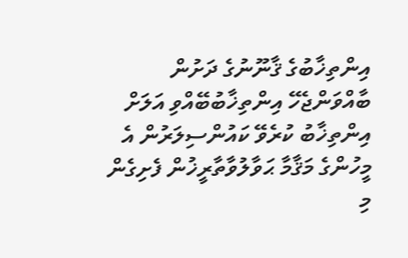އިންތިޚާބުގެ ޤާނޫނުގެ ދަށުން ބާއްވަންޖެހޭ އިންތިޚާބުބޭއްވި އަލަށް އިންތިޚާބު ކުރެވޭ ކައުންސިލަރުން އެ މީހުންގެ މަޤާމާ ޙަވާލުވާތާރީޚުން ފެށިގެން މި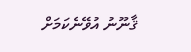ޤާނޫނު އުވޭނެކަމަށް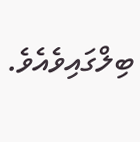ބިލްގައިވެއެވެ.